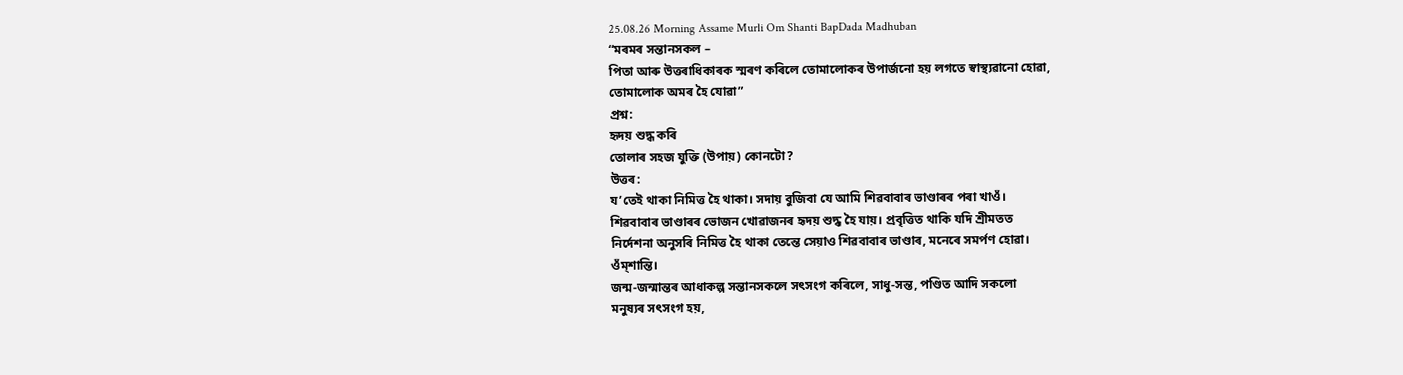25.08.26 Morning Assame Murli Om Shanti BapDada Madhuban
“মৰমৰ সন্তানসকল –
পিতা আৰু উত্তৰাধিকাৰক স্মৰণ কৰিলে তোমালোকৰ উপাৰ্জনো হয় লগতে স্বাস্থ্যৱানো হোৱা,
তোমালোক অমৰ হৈ যোৱা”
প্ৰশ্ন:
হৃদয় শুদ্ধ কৰি
তোলাৰ সহজ যুক্তি (উপায়) কোনটো?
উত্তৰ:
য’তেই থাকা নিমিত্ত হৈ থাকা। সদায় বুজিবা যে আমি শিৱবাবাৰ ভাণ্ডাৰৰ পৰা খাওঁ।
শিৱবাবাৰ ভাণ্ডাৰৰ ভোজন খোৱাজনৰ হৃদয় শুদ্ধ হৈ যায়। প্ৰবৃত্তিত থাকি যদি শ্ৰীমতত
নিৰ্দেশনা অনুসৰি নিমিত্ত হৈ থাকা তেন্তে সেয়াও শিৱবাবাৰ ভাণ্ডাৰ, মনেৰে সমৰ্পণ হোৱা।
ওঁম্শান্তি।
জন্ম-জন্মান্তৰ আধাকল্প সন্তানসকলে সৎসংগ কৰিলে, সাধু-সন্ত, পণ্ডিত আদি সকলো
মনুষ্যৰ সৎসংগ হয়,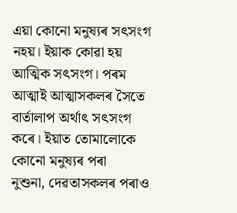এয়া কোনো মনুষ্যৰ সৎসংগ নহয়। ইয়াক কোৱা হয় আত্মিক সৎসংগ। পৰম
আত্মাই আত্মাসকলৰ সৈতে বাৰ্তালাপ অৰ্থাৎ সৎসংগ কৰে। ইয়াত তোমালোকে কোনো মনুষ্যৰ পৰা
নুশুনা, দেৱতাসকলৰ পৰাও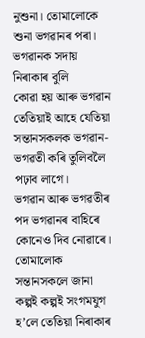নুশুনা। তোমালোকে শুনা ভগৱানৰ পৰা। ভগৱানক সদায় নিৰাকাৰ বুলি
কোৱা হয় আৰু ভগৱান তেতিয়াই আহে যেতিয়া সন্তানসকলক ভগৱান-ভগৱতী কৰি তুলিবলৈ পঢ়াব লাগে।
ভগৱান আৰু ভগৱতীৰ পদ ভগৱানৰ বাহিৰে কোনেও দিব নোৱাৰে। তোমালোক সন্তানসকলে জানা
কল্পই কল্পই সংগমযুগ হ’লে তেতিয়া নিৰাকাৰ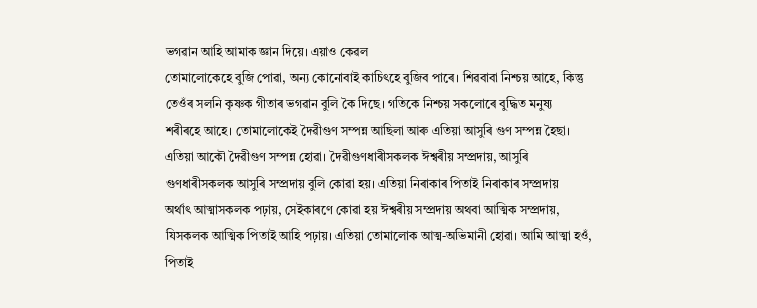ভগৱান আহি আমাক জ্ঞান দিয়ে। এয়াও কেৱল
তোমালোকেহে বুজি পোৱা, অন্য কোনোবাই কাচিৎহে বুজিব পাৰে। শিৱবাবা নিশ্চয় আহে, কিন্তু
তেওঁৰ সলনি কৃষ্ণক গীতাৰ ভগৱান বুলি কৈ দিছে। গতিকে নিশ্চয় সকলোৰে বুদ্ধিত মনুষ্য
শৰীৰহে আহে। তোমালোকেই দৈৱীগুণ সম্পন্ন আছিলা আৰু এতিয়া আসুৰি গুণ সম্পন্ন হৈছা।
এতিয়া আকৌ দৈৱীগুণ সম্পন্ন হোৱা। দৈৱীগুণধাৰীসকলক ঈশ্বৰীয় সম্প্ৰদায়, আসুৰি
গুণধাৰীসকলক আসুৰি সম্প্ৰদায় বুলি কোৱা হয়। এতিয়া নিৰাকাৰ পিতাই নিৰাকাৰ সম্প্ৰদায়
অৰ্থাৎ আত্মাসকলক পঢ়ায়, সেইকাৰণে কোৱা হয় ঈশ্বৰীয় সম্প্ৰদায় অথবা আত্মিক সম্প্ৰদায়,
যিসকলক আত্মিক পিতাই আহি পঢ়ায়। এতিয়া তোমালোক আত্ম-অভিমানী হোৱা। আমি আত্মা হওঁ,
পিতাই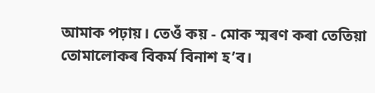আমাক পঢ়ায়। তেওঁ কয় - মোক স্মৰণ কৰা তেতিয়া তোমালোকৰ বিকৰ্ম বিনাশ হ’ব।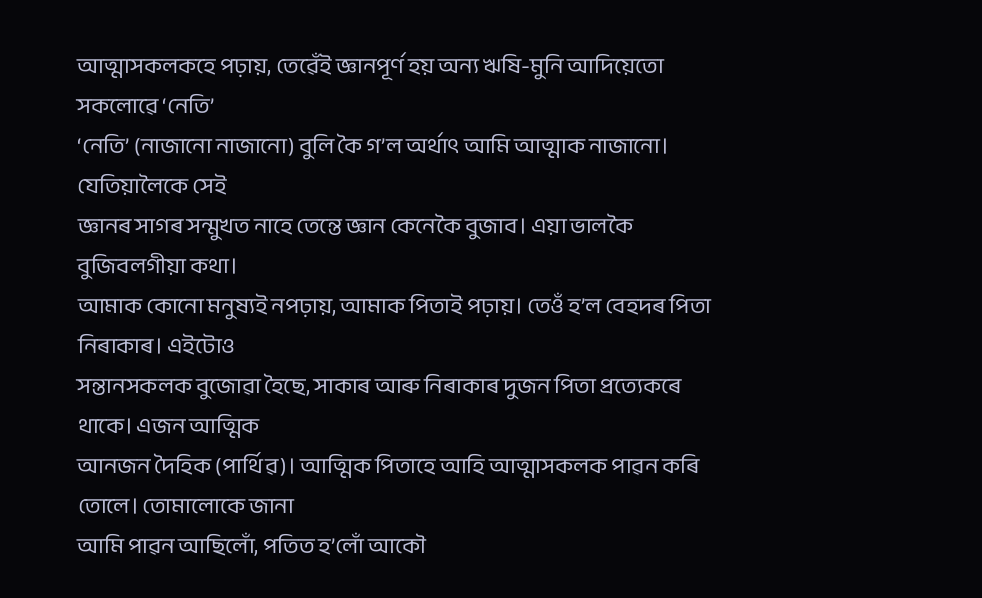আত্মাসকলকহে পঢ়ায়, তেৱেঁই জ্ঞানপূৰ্ণ হয় অন্য ঋষি-মুনি আদিয়েতো সকলোৱে ‘নেতি’
‘নেতি’ (নাজানো নাজানো) বুলি কৈ গ’ল অৰ্থাৎ আমি আত্মাক নাজানো। যেতিয়ালৈকে সেই
জ্ঞানৰ সাগৰ সন্মুখত নাহে তেন্তে জ্ঞান কেনেকৈ বুজাব। এয়া ভালকৈ বুজিবলগীয়া কথা।
আমাক কোনো মনুষ্যই নপঢ়ায়, আমাক পিতাই পঢ়ায়। তেওঁ হ’ল বেহদৰ পিতা নিৰাকাৰ। এইটোও
সন্তানসকলক বুজোৱা হৈছে, সাকাৰ আৰু নিৰাকাৰ দুজন পিতা প্ৰত্যেকৰে থাকে। এজন আত্মিক
আনজন দৈহিক (পাৰ্থিৱ)। আত্মিক পিতাহে আহি আত্মাসকলক পাৱন কৰি তোলে। তোমালোকে জানা
আমি পাৱন আছিলোঁ, পতিত হ’লোঁ আকৌ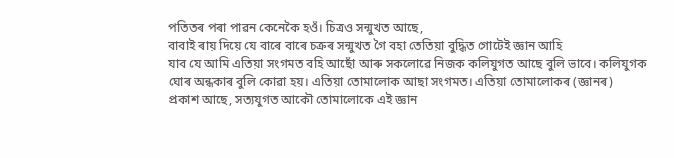পতিতৰ পৰা পাৱন কেনেকৈ হওঁ। চিত্ৰও সন্মুখত আছে,
বাবাই ৰায় দিয়ে যে বাৰে বাৰে চক্ৰৰ সন্মুখত গৈ বহা তেতিয়া বুদ্ধিত গোটেই জ্ঞান আহি
যাব যে আমি এতিয়া সংগমত বহি আছোঁ আৰু সকলোৱে নিজক কলিযুগত আছে বুলি ভাবে। কলিযুগক
ঘোৰ অন্ধকাৰ বুলি কোৱা হয়। এতিয়া তোমালোক আছা সংগমত। এতিয়া তোমালোকৰ (জ্ঞানৰ)
প্ৰকাশ আছে, সত্যযুগত আকৌ তোমালোকে এই জ্ঞান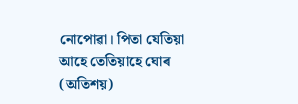নোপোৱা। পিতা যেতিয়া আহে তেতিয়াহে ঘোৰ
(অতিশয়)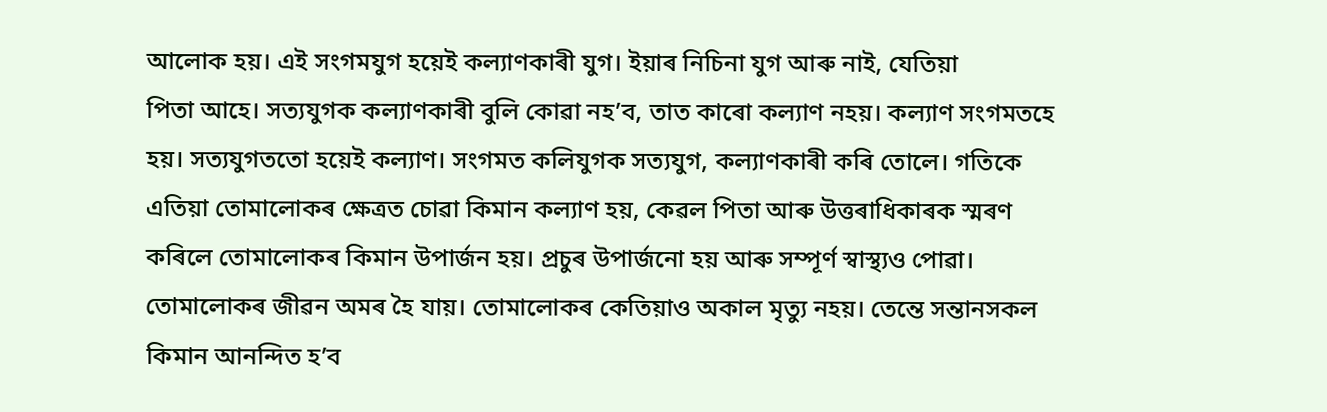আলোক হয়। এই সংগমযুগ হয়েই কল্যাণকাৰী যুগ। ইয়াৰ নিচিনা যুগ আৰু নাই, যেতিয়া
পিতা আহে। সত্যযুগক কল্যাণকাৰী বুলি কোৱা নহ’ব, তাত কাৰো কল্যাণ নহয়। কল্যাণ সংগমতহে
হয়। সত্যযুগততো হয়েই কল্যাণ। সংগমত কলিযুগক সত্যযুগ, কল্যাণকাৰী কৰি তোলে। গতিকে
এতিয়া তোমালোকৰ ক্ষেত্ৰত চোৱা কিমান কল্যাণ হয়, কেৱল পিতা আৰু উত্তৰাধিকাৰক স্মৰণ
কৰিলে তোমালোকৰ কিমান উপাৰ্জন হয়। প্ৰচুৰ উপাৰ্জনো হয় আৰু সম্পূৰ্ণ স্বাস্থ্যও পোৱা।
তোমালোকৰ জীৱন অমৰ হৈ যায়। তোমালোকৰ কেতিয়াও অকাল মৃত্যু নহয়। তেন্তে সন্তানসকল
কিমান আনন্দিত হ’ব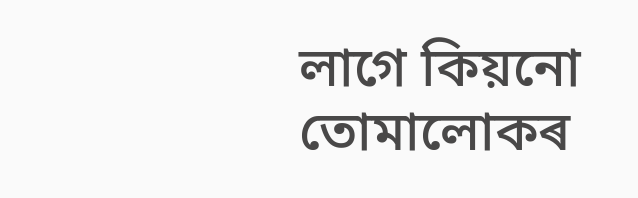লাগে কিয়নো তোমালোকৰ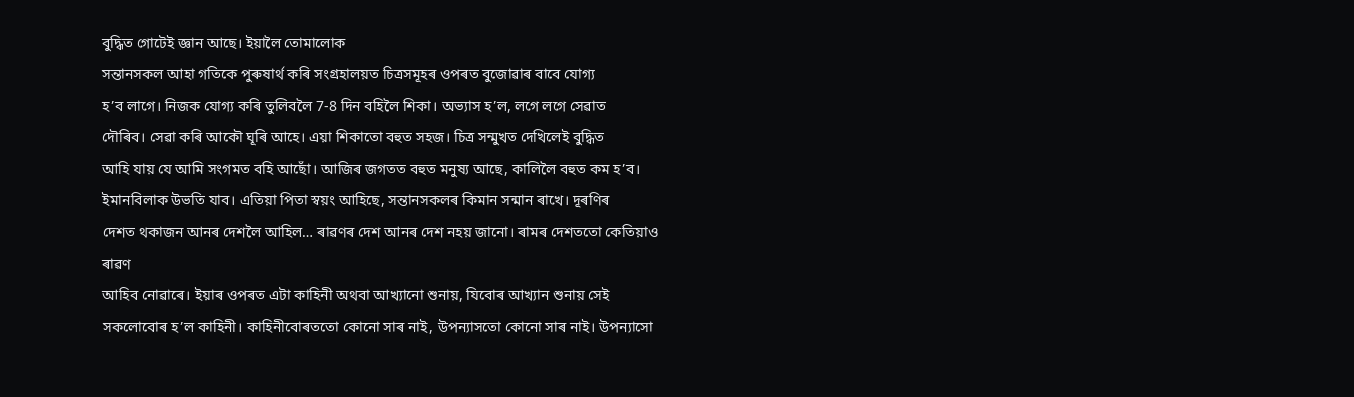বুদ্ধিত গোটেই জ্ঞান আছে। ইয়ালৈ তোমালোক
সন্তানসকল আহা গতিকে পুৰুষাৰ্থ কৰি সংগ্ৰহালয়ত চিত্ৰসমূহৰ ওপৰত বুজোৱাৰ বাবে যোগ্য
হ’ব লাগে। নিজক যোগ্য কৰি তুলিবলৈ 7-8 দিন বহিলৈ শিকা। অভ্যাস হ’ল, লগে লগে সেৱাত
দৌৰিব। সেৱা কৰি আকৌ ঘূৰি আহে। এয়া শিকাতো বহুত সহজ। চিত্ৰ সন্মুখত দেখিলেই বুদ্ধিত
আহি যায় যে আমি সংগমত বহি আছোঁ। আজিৰ জগতত বহুত মনুষ্য আছে, কালিলৈ বহুত কম হ’ব।
ইমানবিলাক উভতি যাব। এতিয়া পিতা স্বয়ং আহিছে, সন্তানসকলৰ কিমান সন্মান ৰাখে। দূৰণিৰ
দেশত থকাজন আনৰ দেশলৈ আহিল… ৰাৱণৰ দেশ আনৰ দেশ নহয় জানো। ৰামৰ দেশততো কেতিয়াও ৰাৱণ
আহিব নোৱাৰে। ইয়াৰ ওপৰত এটা কাহিনী অথবা আখ্যানো শুনায়, যিবোৰ আখ্যান শুনায় সেই
সকলোবোৰ হ’ল কাহিনী। কাহিনীবোৰততো কোনো সাৰ নাই, উপন্যাসতো কোনো সাৰ নাই। উপন্যাসো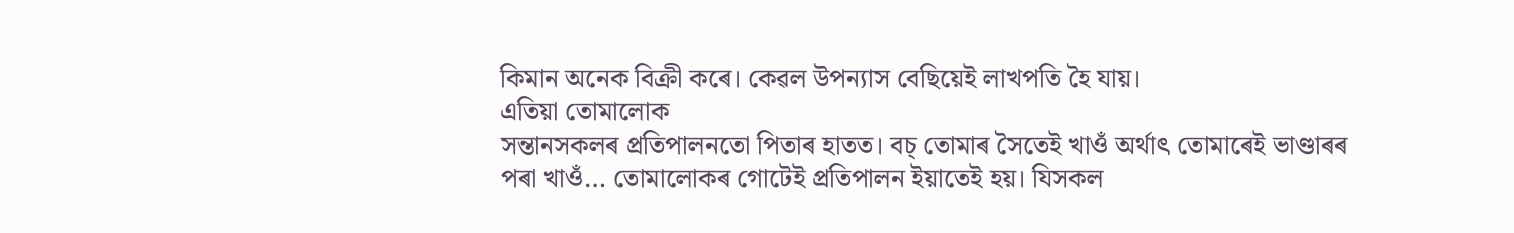কিমান অনেক বিক্ৰী কৰে। কেৱল উপন্যাস বেছিয়েই লাখপতি হৈ যায়।
এতিয়া তোমালোক
সন্তানসকলৰ প্ৰতিপালনতো পিতাৰ হাতত। বচ্ তোমাৰ সৈতেই খাওঁ অৰ্থাৎ তোমাৰেই ভাণ্ডাৰৰ
পৰা খাওঁ… তোমালোকৰ গোটেই প্ৰতিপালন ইয়াতেই হয়। যিসকল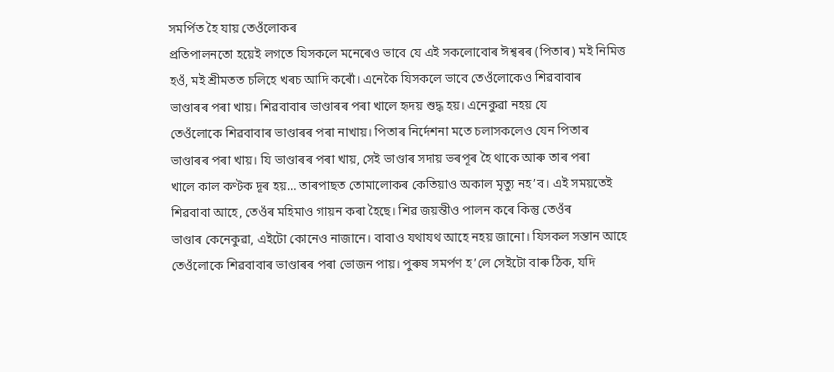সমৰ্পিত হৈ যায় তেওঁলোকৰ
প্ৰতিপালনতো হয়েই লগতে যিসকলে মনেৰেও ভাবে যে এই সকলোবোৰ ঈশ্বৰৰ (পিতাৰ) মই নিমিত্ত
হওঁ, মই শ্ৰীমতত চলিহে খৰচ আদি কৰোঁ। এনেকৈ যিসকলে ভাবে তেওঁলোকেও শিৱবাবাৰ
ভাণ্ডাৰৰ পৰা খায়। শিৱবাবাৰ ভাণ্ডাৰৰ পৰা খালে হৃদয় শুদ্ধ হয়। এনেকুৱা নহয় যে
তেওঁলোকে শিৱবাবাৰ ভাণ্ডাৰৰ পৰা নাখায়। পিতাৰ নিৰ্দেশনা মতে চলাসকলেও যেন পিতাৰ
ভাণ্ডাৰৰ পৰা খায়। যি ভাণ্ডাৰৰ পৰা খায়, সেই ভাণ্ডাৰ সদায় ভৰপূৰ হৈ থাকে আৰু তাৰ পৰা
খালে কাল কণ্টক দূৰ হয়… তাৰপাছত তোমালোকৰ কেতিয়াও অকাল মৃত্যু নহ’ব। এই সময়তেই
শিৱবাবা আহে, তেওঁৰ মহিমাও গায়ন কৰা হৈছে। শিৱ জয়ন্তীও পালন কৰে কিন্তু তেওঁৰ
ভাণ্ডাৰ কেনেকুৱা, এইটো কোনেও নাজানে। বাবাও যথাযথ আহে নহয় জানো। যিসকল সন্তান আহে
তেওঁলোকে শিৱবাবাৰ ভাণ্ডাৰৰ পৰা ভোজন পায়। পুৰুষ সমৰ্পণ হ’লে সেইটো বাৰু ঠিক, যদি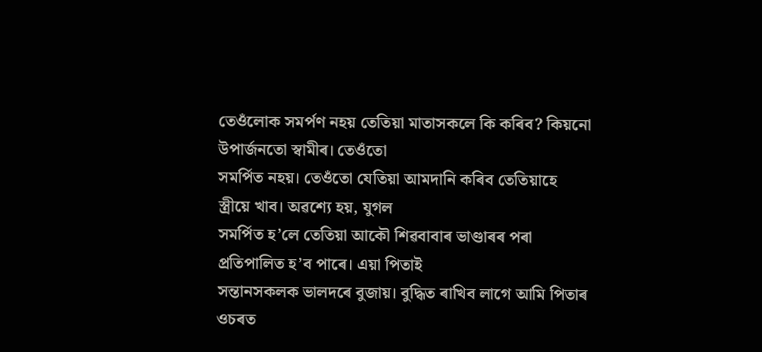তেওঁলোক সমৰ্পণ নহয় তেতিয়া মাতাসকলে কি কৰিব? কিয়নো উপাৰ্জনতো স্বামীৰ। তেওঁতো
সমৰ্পিত নহয়। তেওঁতো যেতিয়া আমদানি কৰিব তেতিয়াহে স্ত্ৰীয়ে খাব। অৱশ্যে হয়, যুগল
সমৰ্পিত হ’লে তেতিয়া আকৌ শিৱবাবাৰ ভাণ্ডাৰৰ পৰা প্ৰতিপালিত হ’ব পাৰে। এয়া পিতাই
সন্তানসকলক ভালদৰে বুজায়। বুদ্ধিত ৰাখিব লাগে আমি পিতাৰ ওচৰত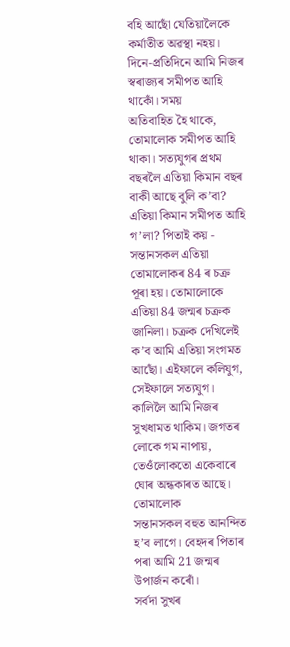বহি আছোঁ যেতিয়ালৈকে
কৰ্মাতীত অৱস্থা নহয়। দিনে-প্ৰতিদিনে আমি নিজৰ স্বৰাজ্যৰ সমীপত আহি থাকোঁ। সময়
অতিবাহিত হৈ থাকে, তোমালোক সমীপত আহি থাকা। সত্যযুগৰ প্ৰথম বছৰলৈ এতিয়া কিমান বছৰ
বাকী আছে বুলি ক’বা? এতিয়া কিমান সমীপত আহি গ’লা? পিতাই কয় - সন্তানসকল এতিয়া
তোমালোকৰ 84 ৰ চক্ৰ পূৰা হয়। তোমালোকে এতিয়া 84 জন্মৰ চক্ৰক জানিলা। চক্ৰক দেখিলেই
ক’ব আমি এতিয়া সংগমত আছোঁ। এইফালে কলিযুগ, সেইফালে সত্যযুগ। কালিলৈ আমি নিজৰ
সুখধামত থাকিম। জগতৰ লোকে গম নাপায়, তেওঁলোকতো একেবাৰে ঘোৰ অন্ধকাৰত আছে। তোমালোক
সন্তানসকল বহুত আনন্দিত হ’ব লাগে। বেহদৰ পিতাৰ পৰা আমি 21 জন্মৰ উপাৰ্জন কৰোঁ।
সৰ্বদা সুখৰ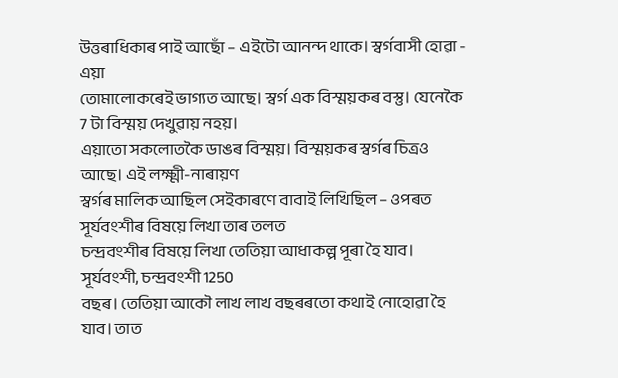উত্তৰাধিকাৰ পাই আছোঁ – এইটো আনন্দ থাকে। স্বৰ্গবাসী হোৱা - এয়া
তোমালোকৰেই ভাগ্যত আছে। স্বৰ্গ এক বিস্ময়কৰ বস্তু। যেনেকৈ 7 টা বিস্ময় দেখুৱায় নহয়।
এয়াতো সকলোতকৈ ডাঙৰ বিস্ময়। বিস্ময়কৰ স্বৰ্গৰ চিত্ৰও আছে। এই লক্ষ্মী-নাৰায়ণ
স্বৰ্গৰ মালিক আছিল সেইকাৰণে বাবাই লিখিছিল – ওপৰত সূৰ্যবংশীৰ বিষয়ে লিখা তাৰ তলত
চন্দ্ৰবংশীৰ বিষয়ে লিখা তেতিয়া আধাকল্প পূৰা হৈ যাব। সূৰ্যবংশী, চন্দ্ৰবংশী 1250
বছৰ। তেতিয়া আকৌ লাখ লাখ বছৰৰতো কথাই নোহোৱা হৈ যাব। তাত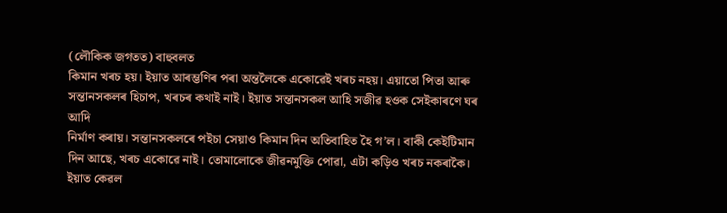(লৌকিক জগতত) বাহুবলত
কিমান খৰচ হয়। ইয়াত আৰম্ভণিৰ পৰা অন্তলৈকে একোৱেই খৰচ নহয়। এয়াতো পিতা আৰু
সন্তানসকলৰ হিচাপ, খৰচৰ কথাই নাই। ইয়াত সন্তানসকল আহি সজীৱ হওক সেইকাৰণে ঘৰ আদি
নিৰ্মাণ কৰায়। সন্তানসকলৰে পইচা সেয়াও কিমান দিন অতিবাহিত হৈ গ’ল। বাকী কেইটিমান
দিন আছে, খৰচ একোৱে নাই। তোমালোকে জীৱনমুক্তি পোৱা, এটা কড়িও খৰচ নকৰাকৈ। ইয়াত কেৱল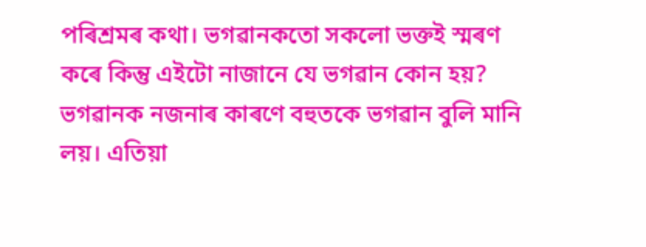পৰিশ্ৰমৰ কথা। ভগৱানকতো সকলো ভক্তই স্মৰণ কৰে কিন্তু এইটো নাজানে যে ভগৱান কোন হয়?
ভগৱানক নজনাৰ কাৰণে বহুতকে ভগৱান বুলি মানি লয়। এতিয়া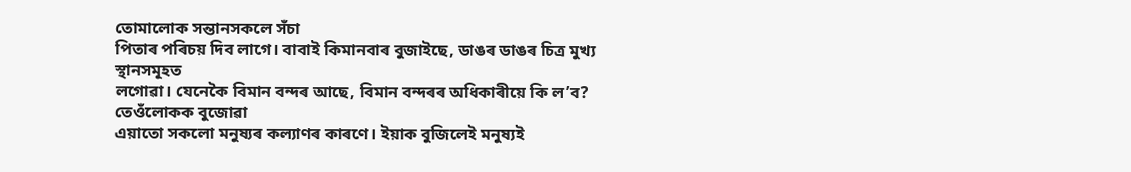তোমালোক সন্তানসকলে সঁচা
পিতাৰ পৰিচয় দিব লাগে। বাবাই কিমানবাৰ বুজাইছে, ডাঙৰ ডাঙৰ চিত্ৰ মুখ্য স্থানসমূহত
লগোৱা। যেনেকৈ বিমান বন্দৰ আছে, বিমান বন্দৰৰ অধিকাৰীয়ে কি ল’ব? তেওঁলোকক বুজোৱা
এয়াতো সকলো মনুষ্যৰ কল্যাণৰ কাৰণে। ইয়াক বুজিলেই মনুষ্যই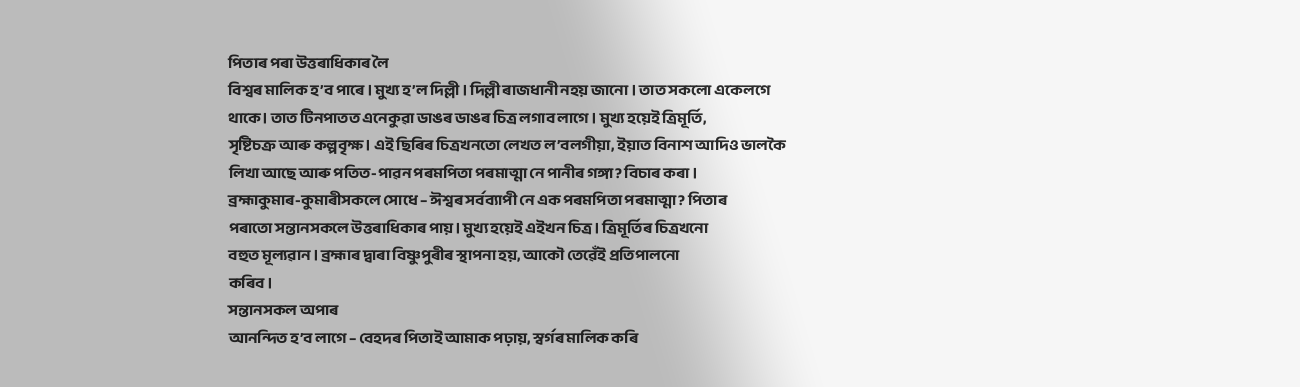পিতাৰ পৰা উত্তৰাধিকাৰ লৈ
বিশ্বৰ মালিক হ’ব পাৰে। মুখ্য হ’ল দিল্লী। দিল্লী ৰাজধানী নহয় জানো। তাত সকলো একেলগে
থাকে। তাত টিনপাতত এনেকুৱা ডাঙৰ ডাঙৰ চিত্ৰ লগাব লাগে। মুখ্য হয়েই ত্ৰিমূৰ্তি,
সৃষ্টিচক্ৰ আৰু কল্পবৃক্ষ। এই ছিৰিৰ চিত্ৰখনতো লেখত ল’বলগীয়া, ইয়াত বিনাশ আদিও ভালকৈ
লিখা আছে আৰু পতিত-পাৱন পৰমপিতা পৰমাত্মা নে পানীৰ গঙ্গা? বিচাৰ কৰা।
ব্ৰহ্মাকুমাৰ-কুমাৰীসকলে সোধে – ঈশ্বৰ সৰ্বব্যাপী নে এক পৰমপিতা পৰমাত্মা? পিতাৰ
পৰাতো সন্তানসকলে উত্তৰাধিকাৰ পায়। মুখ্য হয়েই এইখন চিত্ৰ। ত্ৰিমূৰ্তিৰ চিত্ৰখনো
বহুত মূল্যৱান। ব্ৰহ্মাৰ দ্বাৰা বিষ্ণুপুৰীৰ স্থাপনা হয়, আকৌ তেৱেঁই প্ৰতিপালনো
কৰিব।
সন্তানসকল অপাৰ
আনন্দিত হ’ব লাগে – বেহদৰ পিতাই আমাক পঢ়ায়, স্বৰ্গৰ মালিক কৰি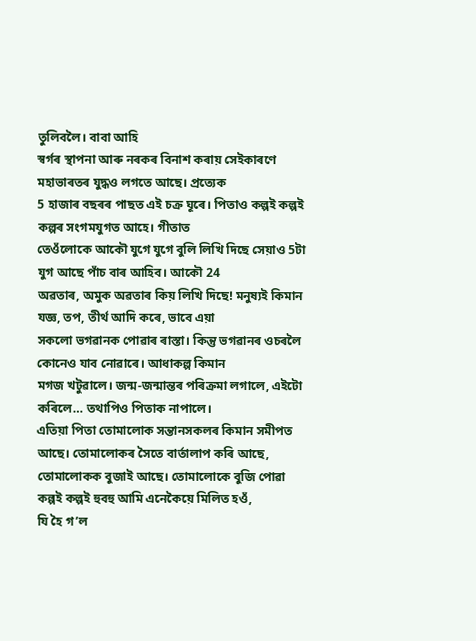তুলিবলৈ। বাবা আহি
স্বৰ্গৰ স্থাপনা আৰু নৰকৰ বিনাশ কৰায় সেইকাৰণে মহাভাৰতৰ যুদ্ধও লগতে আছে। প্ৰত্যেক
5 হাজাৰ বছৰৰ পাছত এই চক্ৰ ঘূৰে। পিতাও কল্পই কল্পই কল্পৰ সংগমযুগত আহে। গীতাত
তেওঁলোকে আকৌ যুগে যুগে বুলি লিখি দিছে সেয়াও 5টা যুগ আছে পাঁচ বাৰ আহিব। আকৌ 24
অৱতাৰ, অমুক অৱতাৰ কিয় লিখি দিছে! মনুষ্যই কিমান যজ্ঞ, তপ, তীৰ্থ আদি কৰে, ভাবে এয়া
সকলো ভগৱানক পোৱাৰ ৰাস্তা। কিন্তু ভগৱানৰ ওচৰলৈ কোনেও যাব নোৱাৰে। আধাকল্প কিমান
মগজ খটুৱালে। জন্ম-জন্মান্তৰ পৰিক্ৰমা লগালে, এইটো কৰিলে… তথাপিও পিতাক নাপালে।
এতিয়া পিতা তোমালোক সন্তানসকলৰ কিমান সমীপত আছে। তোমালোকৰ সৈতে বাৰ্তালাপ কৰি আছে,
তোমালোকক বুজাই আছে। তোমালোকে বুজি পোৱা কল্পই কল্পই হুবহু আমি এনেকৈয়ে মিলিত হওঁ,
যি হৈ গ’ল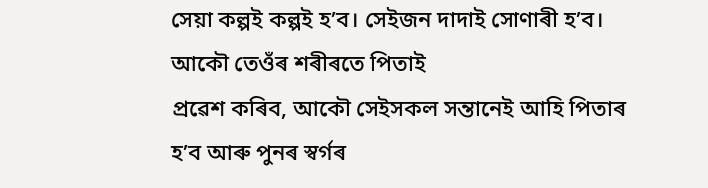সেয়া কল্পই কল্পই হ’ব। সেইজন দাদাই সোণাৰী হ’ব। আকৌ তেওঁৰ শৰীৰতে পিতাই
প্ৰৱেশ কৰিব, আকৌ সেইসকল সন্তানেই আহি পিতাৰ হ’ব আৰু পুনৰ স্বৰ্গৰ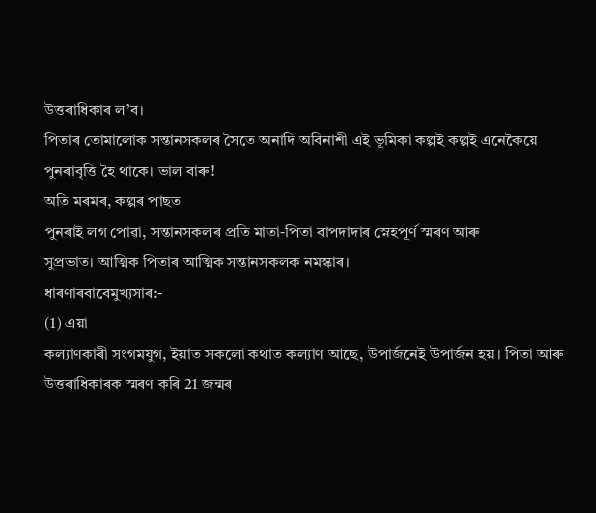উত্তৰাধিকাৰ ল’ব।
পিতাৰ তোমালোক সন্তানসকলৰ সৈতে অনাদি অবিনাশী এই ভূমিকা কল্পই কল্পই এনেকৈয়ে
পুনৰাবৃত্তি হৈ থাকে। ভাল বাৰু!
অতি মৰমৰ, কল্পৰ পাছত
পুনৰাই লগ পোৱা, সন্তানসকলৰ প্ৰতি মাতা-পিতা বাপদাদাৰ স্নেহপূৰ্ণ স্মৰণ আৰু
সুপ্ৰভাত। আত্মিক পিতাৰ আত্মিক সন্তানসকলক নমস্কাৰ।
ধাৰণাৰবাবেমুখ্যসাৰ:-
(1) এয়া
কল্যাণকাৰী সংগমযুগ, ইয়াত সকলো কথাত কল্যাণ আছে, উপাৰ্জনেই উপাৰ্জন হয়। পিতা আৰু
উত্তৰাধিকাৰক স্মৰণ কৰি 21 জন্মৰ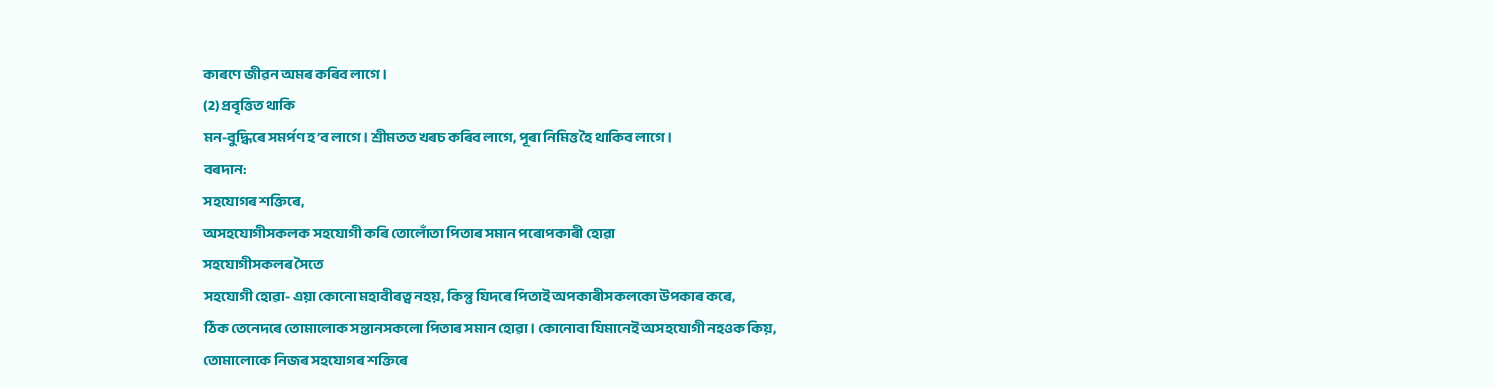কাৰণে জীৱন অমৰ কৰিব লাগে।
(2) প্ৰবৃত্তিত থাকি
মন-বুদ্ধিৰে সমৰ্পণ হ’ব লাগে। শ্ৰীমতত খৰচ কৰিব লাগে, পূৰা নিমিত্ত হৈ থাকিব লাগে।
বৰদান:
সহযোগৰ শক্তিৰে,
অসহযোগীসকলক সহযোগী কৰি তোলোঁতা পিতাৰ সমান পৰোপকাৰী হোৱা
সহযোগীসকলৰ সৈতে
সহযোগী হোৱা- এয়া কোনো মহাবীৰত্ব নহয়, কিন্তু যিদৰে পিতাই অপকাৰীসকলকো উপকাৰ কৰে,
ঠিক তেনেদৰে তোমালোক সন্তানসকলো পিতাৰ সমান হোৱা। কোনোবা যিমানেই অসহযোগী নহওক কিয়,
তোমালোকে নিজৰ সহযোগৰ শক্তিৰে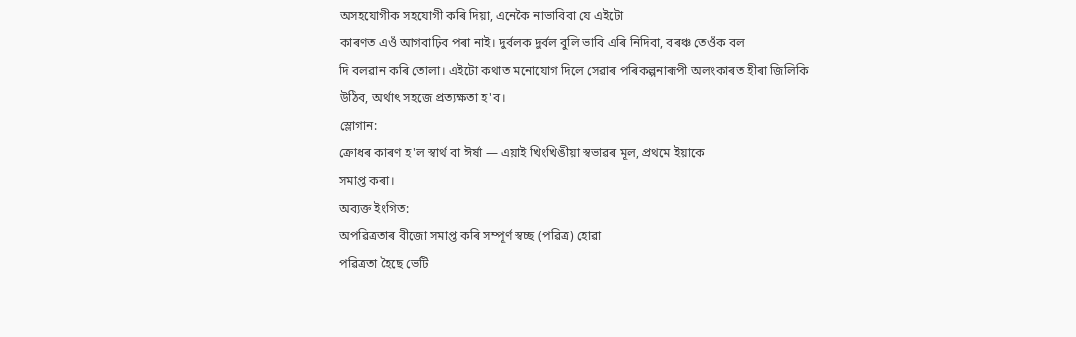অসহযোগীক সহযোগী কৰি দিয়া, এনেকৈ নাভাবিবা যে এইটো
কাৰণত এওঁ আগবাঢ়িব পৰা নাই। দুৰ্বলক দুৰ্বল বুলি ভাবি এৰি নিদিবা, বৰঞ্চ তেওঁক বল
দি বলৱান কৰি তোলা। এইটো কথাত মনোযোগ দিলে সেৱাৰ পৰিকল্পনাৰূপী অলংকাৰত হীৰা জিলিকি
উঠিব, অৰ্থাৎ সহজে প্ৰত্যক্ষতা হ'ব।
স্লোগান:
ক্ৰোধৰ কাৰণ হ'ল স্বাৰ্থ বা ঈৰ্ষা — এয়াই খিংখিঙীয়া স্বভাৱৰ মূল, প্ৰথমে ইয়াকে
সমাপ্ত কৰা।
অব্যক্ত ইংগিত:
অপৱিত্ৰতাৰ বীজো সমাপ্ত কৰি সম্পূৰ্ণ স্বচ্ছ (পৱিত্ৰ) হোৱা
পৱিত্ৰতা হৈছে ভেটি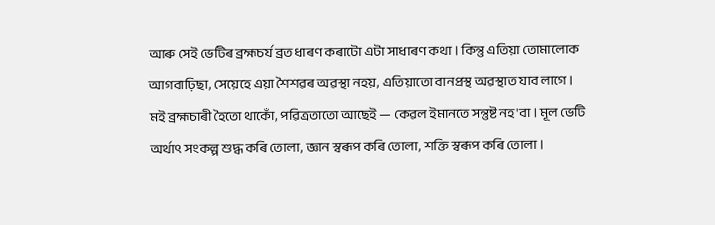আৰু সেই ভেটিৰ ব্ৰহ্মচৰ্য ব্ৰত ধাৰণ কৰাটো এটা সাধাৰণ কথা। কিন্তু এতিয়া তোমালোক
আগবাঢ়িছা, সেয়েহে এয়া শৈশৱৰ অৱস্থা নহয়, এতিয়াতো বানপ্ৰস্থ অৱস্থাত যাব লাগে।
মই ব্ৰহ্মচাৰী হৈতো থাকোঁ, পৱিত্ৰতাতো আছেই — কেৱল ইমানতে সন্তুষ্ট নহ'বা। মূল ভেটি
অৰ্থাৎ সংকল্প শুদ্ধ কৰি তোলা, জ্ঞান স্বৰূপ কৰি তোলা, শক্তি স্বৰূপ কৰি তোলা।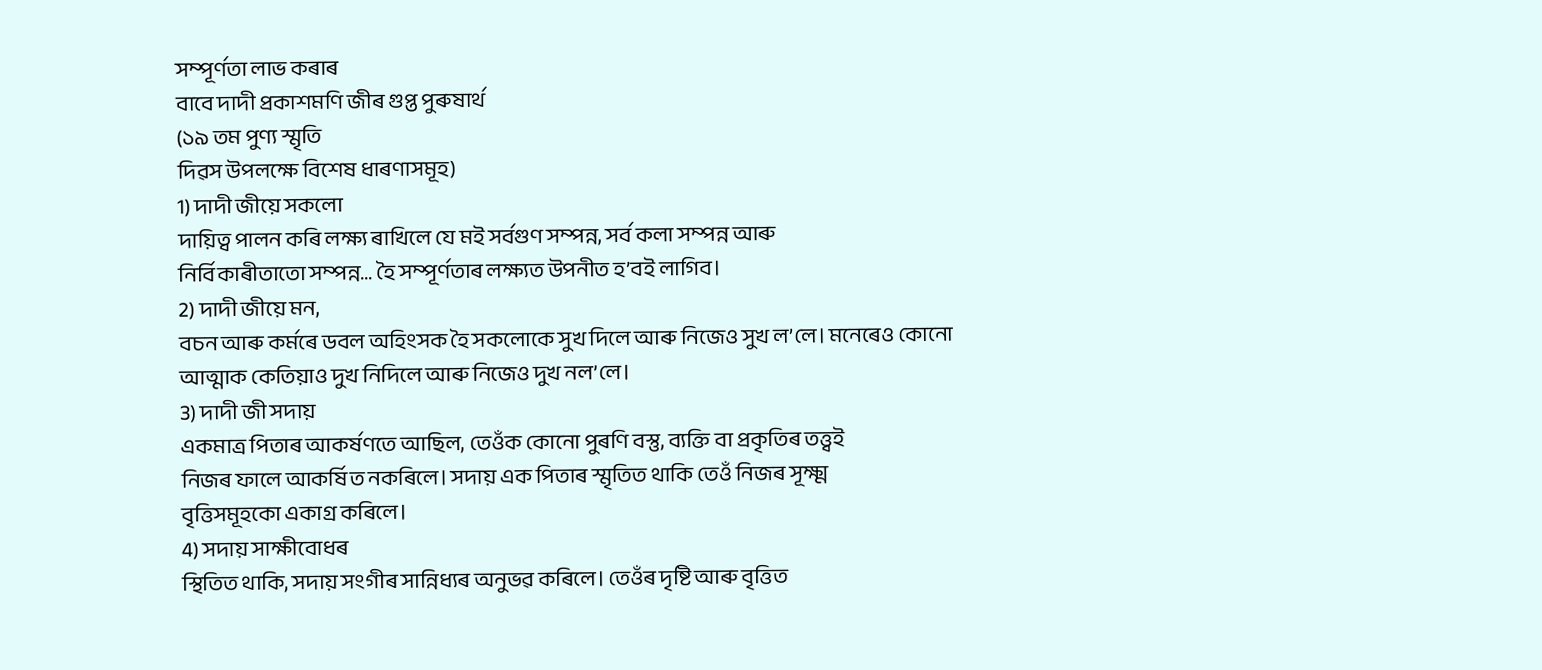সম্পূৰ্ণতা লাভ কৰাৰ
বাবে দাদী প্ৰকাশমণি জীৰ গুপ্ত পুৰুষাৰ্থ
(১৯ তম পুণ্য স্মৃতি
দিৱস উপলক্ষে বিশেষ ধাৰণাসমূহ)
1) দাদী জীয়ে সকলো
দায়িত্ব পালন কৰি লক্ষ্য ৰাখিলে যে মই সৰ্বগুণ সম্পন্ন, সৰ্ব কলা সম্পন্ন আৰু
নিৰ্বিকাৰীতাতো সম্পন্ন... হৈ সম্পূৰ্ণতাৰ লক্ষ্যত উপনীত হ’বই লাগিব।
2) দাদী জীয়ে মন,
বচন আৰু কৰ্মৰে ডবল অহিংসক হৈ সকলোকে সুখ দিলে আৰু নিজেও সুখ ল’লে। মনেৰেও কোনো
আত্মাক কেতিয়াও দুখ নিদিলে আৰু নিজেও দুখ নল’লে।
3) দাদী জী সদায়
একমাত্ৰ পিতাৰ আকৰ্ষণতে আছিল, তেওঁক কোনো পুৰণি বস্তু, ব্যক্তি বা প্ৰকৃতিৰ তত্ত্বই
নিজৰ ফালে আকৰ্ষিত নকৰিলে। সদায় এক পিতাৰ স্মৃতিত থাকি তেওঁ নিজৰ সূক্ষ্ম
বৃত্তিসমূহকো একাগ্ৰ কৰিলে।
4) সদায় সাক্ষীবোধৰ
স্থিতিত থাকি, সদায় সংগীৰ সান্নিধ্যৰ অনুভৱ কৰিলে। তেওঁৰ দৃষ্টি আৰু বৃত্তিত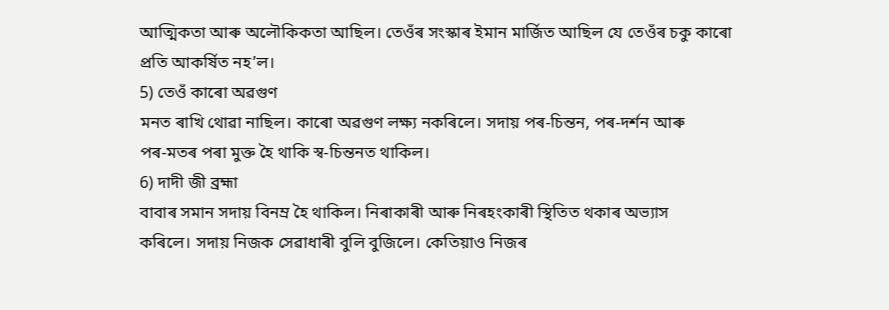আত্মিকতা আৰু অলৌকিকতা আছিল। তেওঁৰ সংস্কাৰ ইমান মাৰ্জিত আছিল যে তেওঁৰ চকু কাৰো
প্ৰতি আকৰ্ষিত নহ’ল।
5) তেওঁ কাৰো অৱগুণ
মনত ৰাখি থোৱা নাছিল। কাৰো অৱগুণ লক্ষ্য নকৰিলে। সদায় পৰ-চিন্তন, পৰ-দৰ্শন আৰু
পৰ-মতৰ পৰা মুক্ত হৈ থাকি স্ব-চিন্তনত থাকিল।
6) দাদী জী ব্ৰহ্মা
বাবাৰ সমান সদায় বিনম্ৰ হৈ থাকিল। নিৰাকাৰী আৰু নিৰহংকাৰী স্থিতিত থকাৰ অভ্যাস
কৰিলে। সদায় নিজক সেৱাধাৰী বুলি বুজিলে। কেতিয়াও নিজৰ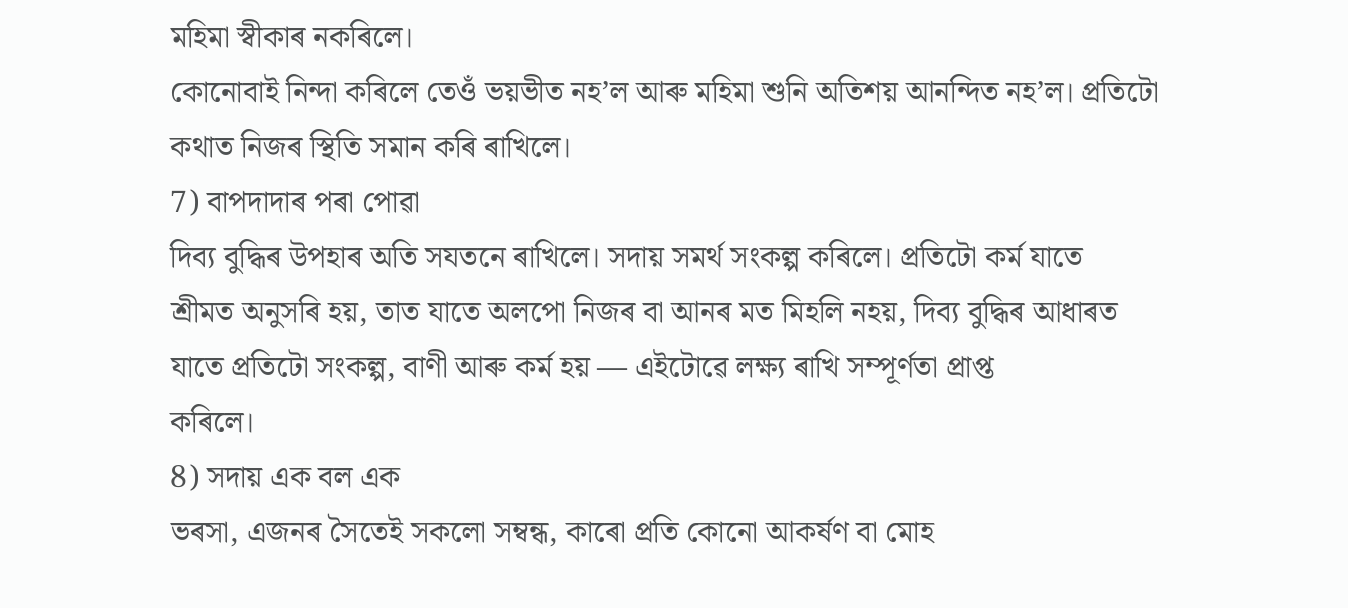মহিমা স্বীকাৰ নকৰিলে।
কোনোবাই নিন্দা কৰিলে তেওঁ ভয়ভীত নহ’ল আৰু মহিমা শুনি অতিশয় আনন্দিত নহ’ল। প্ৰতিটো
কথাত নিজৰ স্থিতি সমান কৰি ৰাখিলে।
7) বাপদাদাৰ পৰা পোৱা
দিব্য বুদ্ধিৰ উপহাৰ অতি সযতনে ৰাখিলে। সদায় সমৰ্থ সংকল্প কৰিলে। প্ৰতিটো কৰ্ম যাতে
শ্ৰীমত অনুসৰি হয়, তাত যাতে অলপো নিজৰ বা আনৰ মত মিহলি নহয়, দিব্য বুদ্ধিৰ আধাৰত
যাতে প্ৰতিটো সংকল্প, বাণী আৰু কৰ্ম হয় — এইটোৱে লক্ষ্য ৰাখি সম্পূৰ্ণতা প্ৰাপ্ত
কৰিলে।
8) সদায় এক বল এক
ভৰসা, এজনৰ সৈতেই সকলো সম্বন্ধ, কাৰো প্ৰতি কোনো আকৰ্ষণ বা মোহ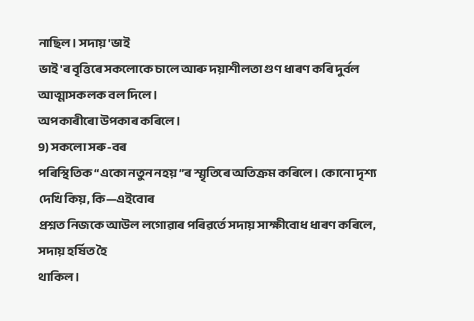নাছিল। সদায় 'ভাই
ভাই'ৰ বৃত্তিৰে সকলোকে চালে আৰু দয়াশীলতা গুণ ধাৰণ কৰি দুৰ্বল আত্মাসকলক বল দিলে।
অপকাৰীৰো উপকাৰ কৰিলে।
9) সকলো সৰু-বৰ
পৰিস্থিতিক “একো নতুন নহয়”ৰ স্মৃতিৰে অতিক্ৰম কৰিলে। কোনো দৃশ্য দেখি কিয়, কি—এইবোৰ
প্ৰশ্নত নিজকে আউল লগোৱাৰ পৰিৱৰ্তে সদায় সাক্ষীবোধ ধাৰণ কৰিলে, সদায় হৰ্ষিত হৈ
থাকিল।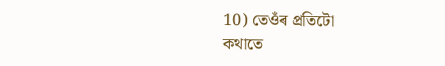10) তেওঁৰ প্ৰতিটো
কথাতে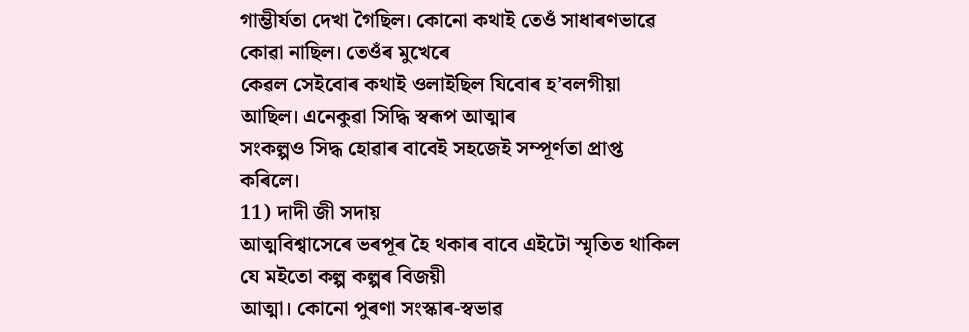গাম্ভীৰ্যতা দেখা গৈছিল। কোনো কথাই তেওঁ সাধাৰণভাৱে কোৱা নাছিল। তেওঁৰ মুখেৰে
কেৱল সেইবোৰ কথাই ওলাইছিল যিবোৰ হ’বলগীয়া আছিল। এনেকুৱা সিদ্ধি স্বৰূপ আত্মাৰ
সংকল্পও সিদ্ধ হোৱাৰ বাবেই সহজেই সম্পূৰ্ণতা প্ৰাপ্ত কৰিলে।
11) দাদী জী সদায়
আত্মবিশ্বাসেৰে ভৰপূৰ হৈ থকাৰ বাবে এইটো স্মৃতিত থাকিল যে মইতো কল্প কল্পৰ বিজয়ী
আত্মা। কোনো পুৰণা সংস্কাৰ-স্বভাৱ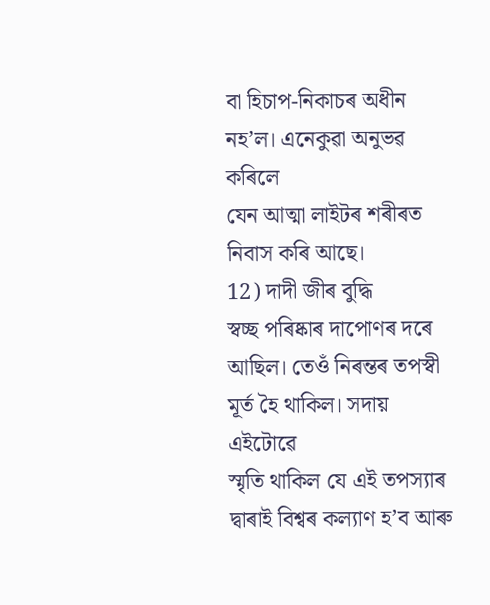বা হিচাপ-নিকাচৰ অধীন নহ’ল। এনেকুৱা অনুভৱ কৰিলে
যেন আত্মা লাইটৰ শৰীৰত নিবাস কৰি আছে।
12) দাদী জীৰ বুদ্ধি
স্বচ্ছ পৰিষ্কাৰ দাপোণৰ দৰে আছিল। তেওঁ নিৰন্তৰ তপস্বী মূৰ্ত হৈ থাকিল। সদায় এইটোৱে
স্মৃতি থাকিল যে এই তপস্যাৰ দ্বাৰাই বিশ্বৰ কল্যাণ হ’ব আৰু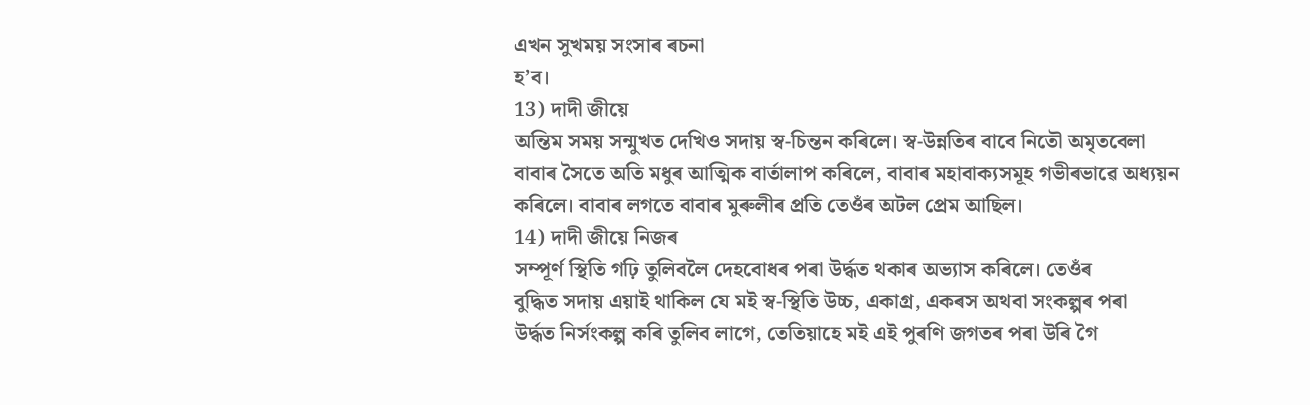এখন সুখময় সংসাৰ ৰচনা
হ’ব।
13) দাদী জীয়ে
অন্তিম সময় সন্মুখত দেখিও সদায় স্ব-চিন্তন কৰিলে। স্ব-উন্নতিৰ বাবে নিতৌ অমৃতবেলা
বাবাৰ সৈতে অতি মধুৰ আত্মিক বাৰ্তালাপ কৰিলে, বাবাৰ মহাবাক্যসমূহ গভীৰভাৱে অধ্যয়ন
কৰিলে। বাবাৰ লগতে বাবাৰ মুৰুলীৰ প্ৰতি তেওঁৰ অটল প্ৰেম আছিল।
14) দাদী জীয়ে নিজৰ
সম্পূৰ্ণ স্থিতি গঢ়ি তুলিবলৈ দেহবোধৰ পৰা উৰ্দ্ধত থকাৰ অভ্যাস কৰিলে। তেওঁৰ
বুদ্ধিত সদায় এয়াই থাকিল যে মই স্ব-স্থিতি উচ্চ, একাগ্ৰ, একৰস অথবা সংকল্পৰ পৰা
উৰ্দ্ধত নিৰ্সংকল্প কৰি তুলিব লাগে, তেতিয়াহে মই এই পুৰণি জগতৰ পৰা উৰি গৈ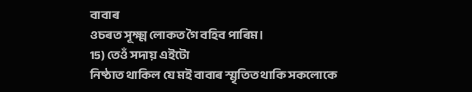বাবাৰ
ওচৰত সূক্ষ্ম লোকত গৈ বহিব পাৰিম।
15) তেওঁ সদায় এইটো
নিষ্ঠাত থাকিল যে মই বাবাৰ স্মৃতিত থাকি সকলোকে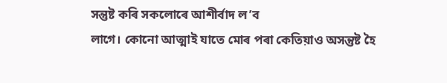সন্তুষ্ট কৰি সকলোৰে আশীৰ্বাদ ল’ব
লাগে। কোনো আত্মাই যাতে মোৰ পৰা কেতিয়াও অসন্তুষ্ট হৈ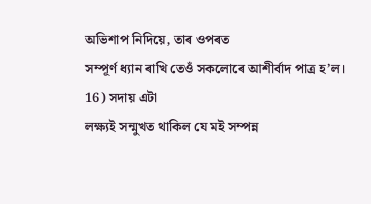অভিশাপ নিদিয়ে, তাৰ ওপৰত
সম্পূৰ্ণ ধ্যান ৰাখি তেওঁ সকলোৰে আশীৰ্বাদ পাত্ৰ হ’ল।
16) সদায় এটা
লক্ষ্যই সন্মুখত থাকিল যে মই সম্পন্ন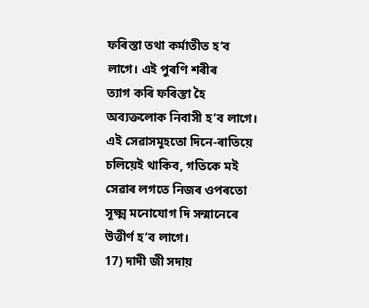ফৰিস্তা তথা কৰ্মাতীত হ’ব লাগে। এই পুৰণি শৰীৰ
ত্যাগ কৰি ফৰিস্তা হৈ অব্যক্তলোক নিবাসী হ’ব লাগে। এই সেৱাসমূহতো দিনে-ৰাতিয়ে
চলিয়েই থাকিব, গতিকে মই সেৱাৰ লগতে নিজৰ ওপৰতো সূক্ষ্ম মনোযোগ দি সন্মানেৰে
উত্তীৰ্ণ হ’ব লাগে।
17) দাদী জী সদায়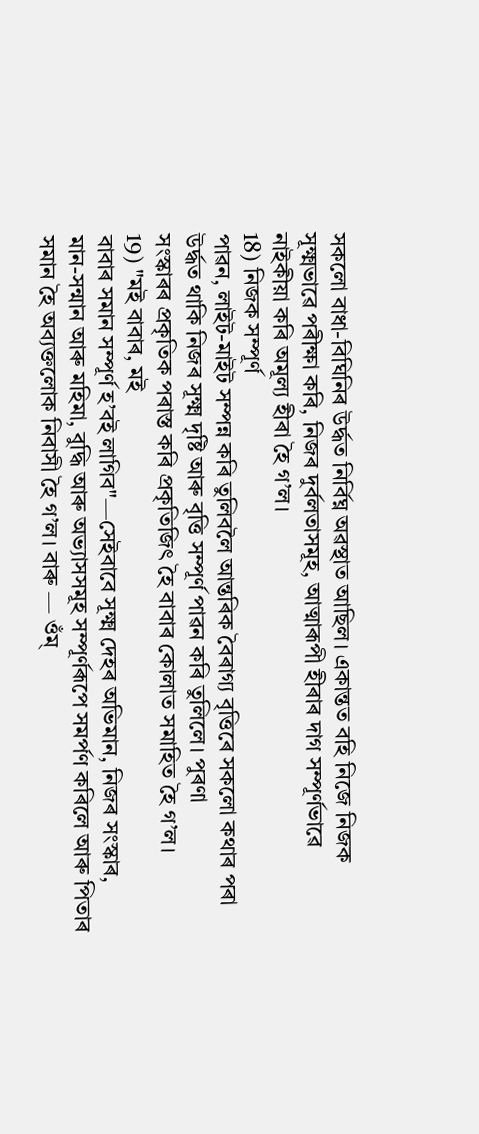সকলো বাধা-বিঘিনিৰ উৰ্দ্ধত নিৰ্বিঘ্ন অৱস্থাত আছিল। একান্তত বহি নিজে নিজক
সূক্ষ্মভাৱে পৰীক্ষা কৰি, নিজৰ দুৰ্বলতাসমূহ, আত্মাৰূপী হীৰাৰ দাগ সম্পূৰ্ণভাৱে
নাইকীয়া কৰি অমূল্য হীৰা হৈ গ’ল।
18) নিজক সম্পূৰ্ণ
পাৱন, লাইট-মাইট সম্পন্ন কৰি তুলিবলৈ আন্তৰিক বৈৰাগ্য বৃত্তিৰে সকলো কথাৰ পৰা
উৰ্দ্ধত থাকি নিজৰ সূক্ষ্ম দৃষ্টি আৰু বৃত্তি সম্পূৰ্ণ পাৱন কৰি তুলিলে। পুৰণা
সংস্কাৰৰ প্ৰকৃতিক পৰাস্ত কৰি প্ৰকৃতিজিৎ হৈ বাবাৰ কোলাত সমাহিত হৈ গ’ল।
19) "মই বাবাৰ, মই
বাবাৰ সমান সম্পূৰ্ণ হ’বই লাগিব"—সেইবাবে সূক্ষ্ম দেহৰ অভিমান, নিজৰ সংস্কাৰ,
মান-সন্মান আৰু মহিমা, বুদ্ধি আৰু অভ্যাসসমূহ সম্পূৰ্ণৰূপে সমৰ্পণ কৰিলে আৰু পিতাৰ
সমান হৈ অব্যক্তলোক নিবাসী হৈ গ’ল। বাৰু — ওঁম্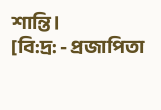শান্তি।
[বি:দ্ৰ: - প্ৰজাপিতা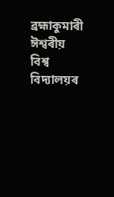ব্ৰহ্মাকুমাৰী ঈশ্বৰীয় বিশ্ব বিদ্যালয়ৰ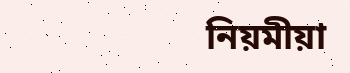নিয়মীয়া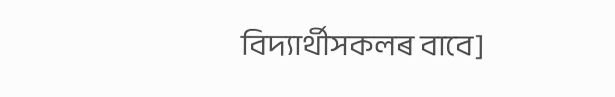বিদ্যাৰ্থীসকলৰ বাবে]